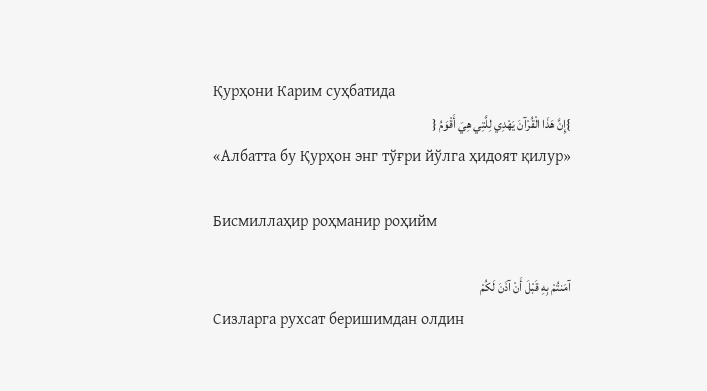Қурҳони Карим суҳбатида
}إِنَّ هَذَا الْقُرْآنَ يَهْدِي لِلَّتِي هِيَ أَقْوَمُ {
«Албатта бу Қурҳон энг тўғри йўлга ҳидоят қилур»

Бисмиллаҳир роҳманир роҳийм

آمَنتُمْ بِهِ قَبْلَ أَنْ آذَنَ لَكُمْ
Сизларга рухсат беришимдан олдин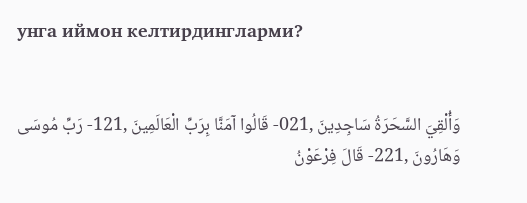унга иймон келтирдингларми?


وَأُلْقِيَ السَّحَرَةُ سَاجِدِينَ ,021- قَالُوا آمَنَّا بِرَبِّ الْعَالَمِينَ ,121- رَبِّ مُوسَى وَهَارُونَ ,221- قَالَ فِرْعَوْنُ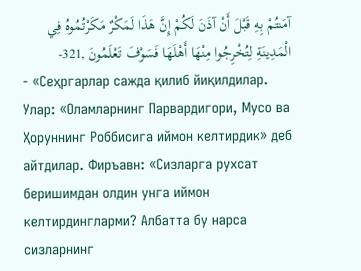آمَنتُمْ بِهِ قَبْلَ أَنْ آذَنَ لَكُمْ إِنَّ هَذَا لَمَكْرٌ مَكَرْتُمُوهُ فِي الْمَدِينَةِ لِتُخْرِجُوا مِنْهَا أَهْلَهَا فَسَوْفَ تَعْلَمُونَ ,321-
- «Сеҳргарлар сажда қилиб йиқилдилар. Улар: «Оламларнинг Парвардигори, Мусо ва Ҳоруннинг Роббисига иймон келтирдик» деб айтдилар. Фиръавн: «Сизларга рухсат беришимдан олдин унга иймон келтирдингларми? Албатта бу нарса сизларнинг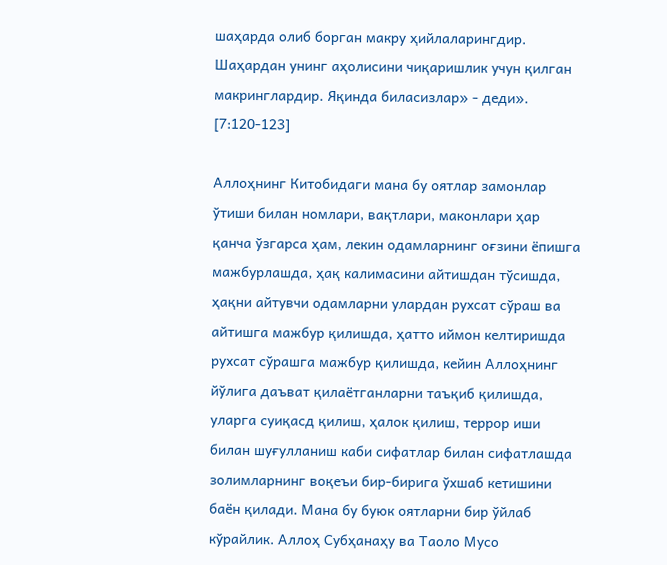шаҳарда олиб борган макру ҳийлаларингдир. Шаҳардан унинг аҳолисини чиқаришлик учун қилган макринглардир. Яқинда биласизлар» - деди».  [7:120-123]

Аллоҳнинг Китобидаги мана бу оятлар замонлар ўтиши билан номлари, вақтлари, маконлари ҳар қанча ўзгарса ҳам, лекин одамларнинг оғзини ёпишга мажбурлашда, ҳақ калимасини айтишдан тўсишда, ҳақни айтувчи одамларни улардан рухсат сўраш ва айтишга мажбур қилишда, ҳатто иймон келтиришда рухсат сўрашга мажбур қилишда, кейин Аллоҳнинг йўлига даъват қилаётганларни таъқиб қилишда, уларга суиқасд қилиш, ҳалок қилиш, террор иши билан шуғулланиш каби сифатлар билан сифатлашда золимларнинг воқеъи бир-бирига ўхшаб кетишини баён қилади. Мана бу буюк оятларни бир ўйлаб кўрайлик. Аллоҳ Субҳанаҳу ва Таоло Мусо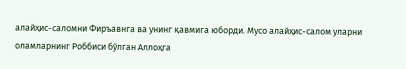алайҳис-саломни Фиръавнга ва унинг қавмига юборди. Мусо алайҳис-салом уларни оламларнинг Роббиси бўлган Аллоҳга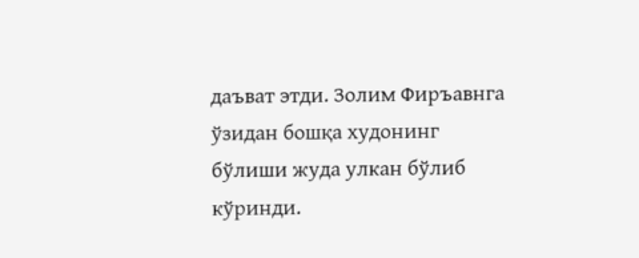даъват этди. Золим Фиръавнга ўзидан бошқа худонинг бўлиши жуда улкан бўлиб кўринди.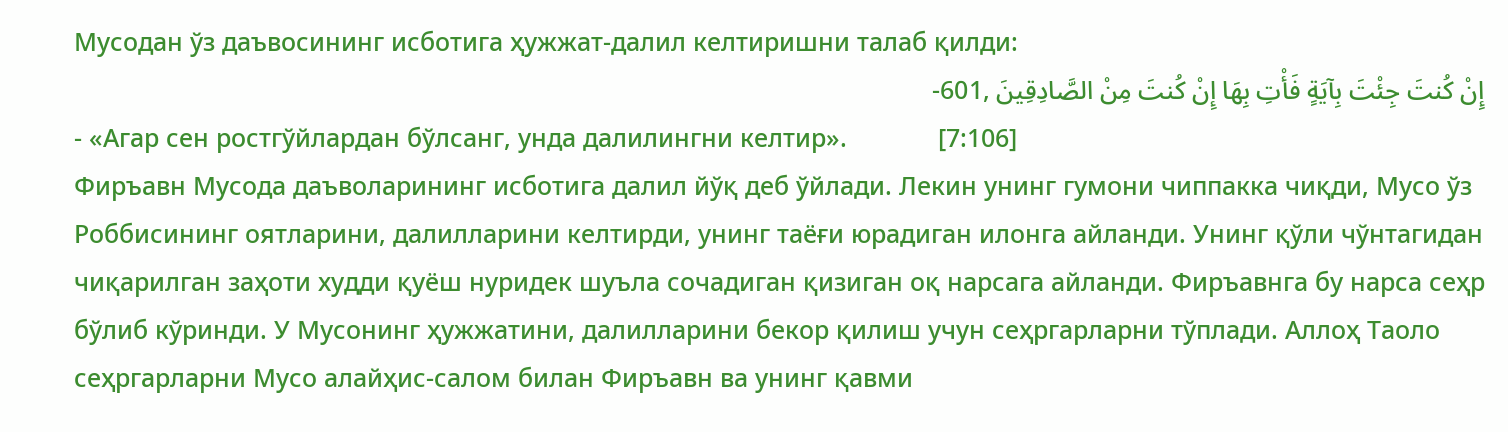Мусодан ўз даъвосининг исботига ҳужжат-далил келтиришни талаб қилди:
إِنْ كُنتَ جِئْتَ بِآيَةٍ فَأْتِ بِهَا إِنْ كُنتَ مِنْ الصَّادِقِينَ ,601-
- «Агар сен ростгўйлардан бўлсанг, унда далилингни келтир».             [7:106]
Фиръавн Мусода даъволарининг исботига далил йўқ деб ўйлади. Лекин унинг гумони чиппакка чиқди, Мусо ўз Роббисининг оятларини, далилларини келтирди, унинг таёғи юрадиган илонга айланди. Унинг қўли чўнтагидан чиқарилган заҳоти худди қуёш нуридек шуъла сочадиган қизиган оқ нарсага айланди. Фиръавнга бу нарса сеҳр бўлиб кўринди. У Мусонинг ҳужжатини, далилларини бекор қилиш учун сеҳргарларни тўплади. Аллоҳ Таоло сеҳргарларни Мусо алайҳис-салом билан Фиръавн ва унинг қавми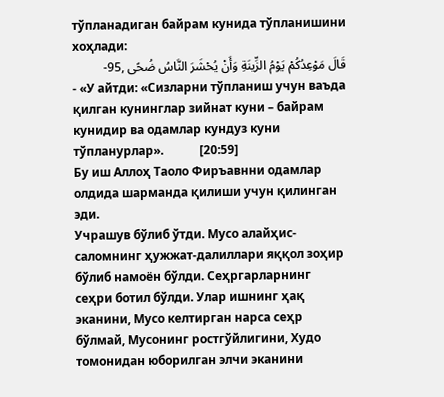тўпланадиган байрам кунида тўпланишини хоҳлади:
قَالَ مَوْعِدُكُمْ يَوْمُ الزِّينَةِ وَأَنْ يُحْشَرَ النَّاسُ ضُحًى ,95-
- «У айтди: «Сизларни тўпланиш учун ваъда қилган кунинглар зийнат куни – байрам кунидир ва одамлар кундуз куни тўпланурлар».            [20:59]
Бу иш Аллоҳ Таоло Фиръавнни одамлар олдида шарманда қилиши учун қилинган эди.
Учрашув бўлиб ўтди. Мусо алайҳис-саломнинг ҳужжат-далиллари яққол зоҳир бўлиб намоён бўлди. Сеҳргарларнинг сеҳри ботил бўлди. Улар ишнинг ҳақ эканини, Мусо келтирган нарса сеҳр бўлмай, Мусонинг ростгўйлигини, Худо томонидан юборилган элчи эканини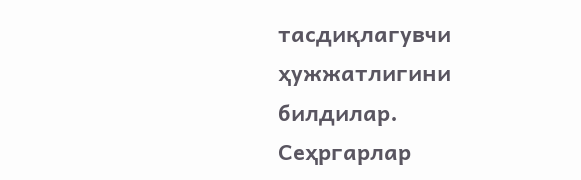тасдиқлагувчи ҳужжатлигини билдилар. Сеҳргарлар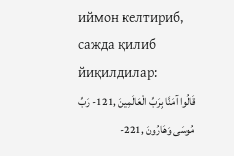иймон келтириб, сажда қилиб йиқилдилар:
قَالُوا آمَنَّا بِرَبِّ الْعَالَمِينَ ,121- رَبِّ مُوسَى وَهَارُونَ ,221-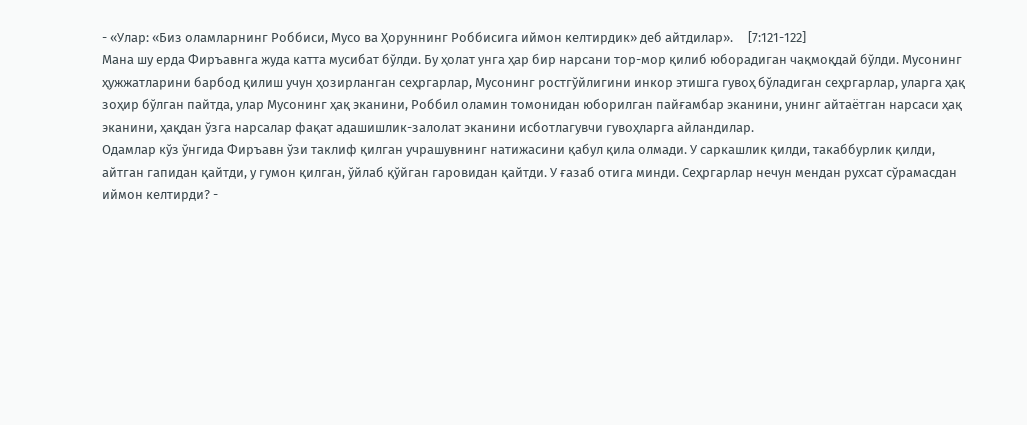- «Улар: «Биз оламларнинг Роббиси, Мусо ва Ҳоруннинг Роббисига иймон келтирдик» деб айтдилар».     [7:121-122]
Мана шу ерда Фиръавнга жуда катта мусибат бўлди. Бу ҳолат унга ҳар бир нарсани тор-мор қилиб юборадиган чақмоқдай бўлди. Мусонинг ҳужжатларини барбод қилиш учун ҳозирланган сеҳргарлар, Мусонинг ростгўйлигини инкор этишга гувоҳ бўладиган сеҳргарлар, уларга ҳақ зоҳир бўлган пайтда, улар Мусонинг ҳақ эканини, Роббил оламин томонидан юборилган пайғамбар эканини, унинг айтаётган нарсаси ҳақ эканини, ҳақдан ўзга нарсалар фақат адашишлик-залолат эканини исботлагувчи гувоҳларга айландилар.
Одамлар кўз ўнгида Фиръавн ўзи таклиф қилган учрашувнинг натижасини қабул қила олмади. У саркашлик қилди, такаббурлик қилди, айтган гапидан қайтди, у гумон қилган, ўйлаб қўйган гаровидан қайтди. У ғазаб отига минди. Сеҳргарлар нечун мендан рухсат сўрамасдан иймон келтирди? -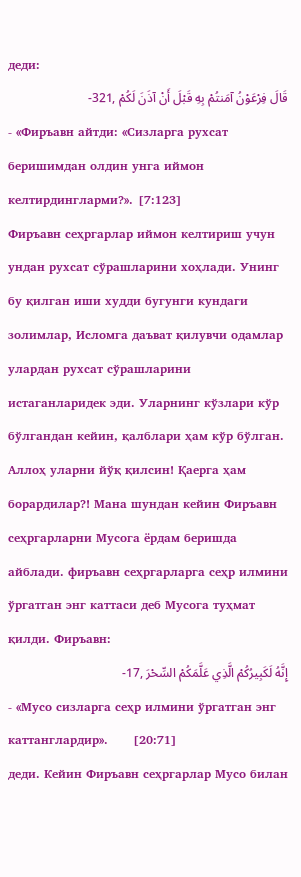деди:
قَالَ فِرْعَوْنُ آمَنتُمْ بِهِ قَبْلَ أَنْ آذَنَ لَكُمْ ,321-
- «Фиръавн айтди: «Сизларга рухсат беришимдан олдин унга иймон келтирдингларми?». [7:123]
Фиръавн сеҳргарлар иймон келтириш учун ундан рухсат сўрашларини хоҳлади. Унинг бу қилган иши худди бугунги кундаги золимлар, Исломга даъват қилувчи одамлар улардан рухсат сўрашларини истаганларидек эди. Уларнинг кўзлари кўр бўлгандан кейин, қалблари ҳам кўр бўлган. Аллоҳ уларни йўқ қилсин! Қаерга ҳам борардилар?! Мана шундан кейин Фиръавн сеҳргарларни Мусога ёрдам беришда айблади. фиръавн сеҳргарларга сеҳр илмини ўргатган энг каттаси деб Мусога туҳмат қилди. Фиръавн:
إِنَّهُ لَكَبِيرُكُمْ الَّذِي عَلَّمَكُمْ السِّحْرَ ,17-
- «Мусо сизларга сеҳр илмини ўргатган энг каттанглардир».      [20:71]
деди. Кейин Фиръавн сеҳргарлар Мусо билан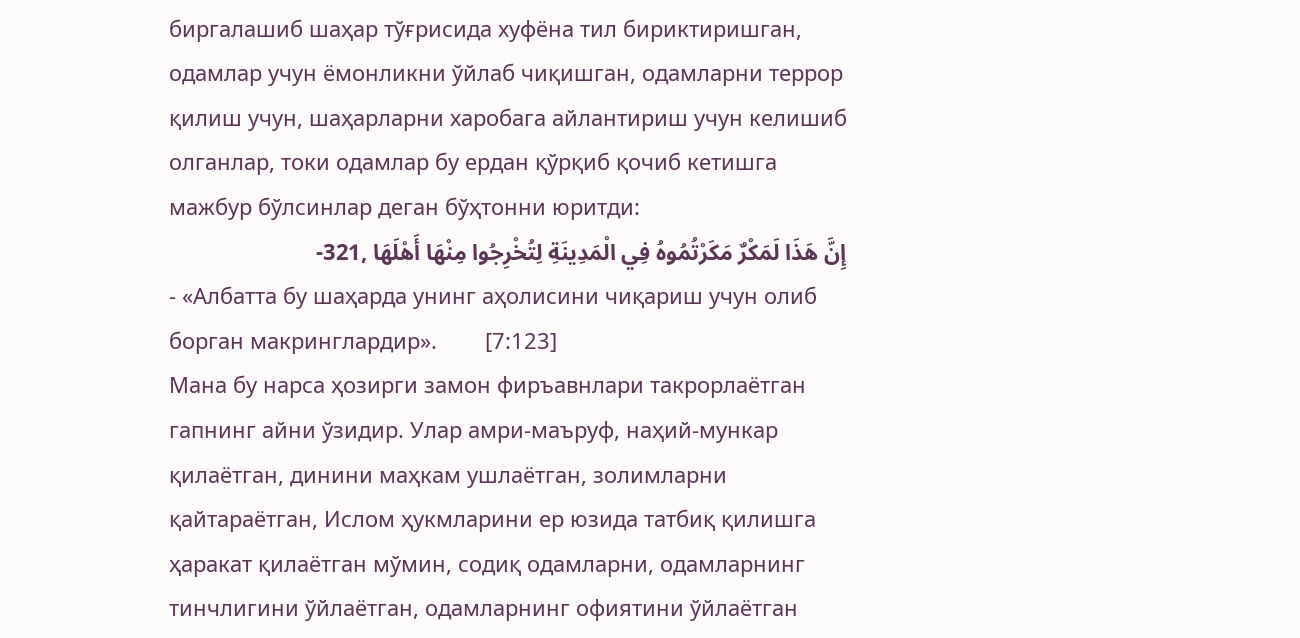биргалашиб шаҳар тўғрисида хуфёна тил бириктиришган, одамлар учун ёмонликни ўйлаб чиқишган, одамларни террор қилиш учун, шаҳарларни харобага айлантириш учун келишиб олганлар, токи одамлар бу ердан қўрқиб қочиб кетишга мажбур бўлсинлар деган бўҳтонни юритди:
إِنَّ هَذَا لَمَكْرٌ مَكَرْتُمُوهُ فِي الْمَدِينَةِ لِتُخْرِجُوا مِنْهَا أَهْلَهَا ,321-
- «Албатта бу шаҳарда унинг аҳолисини чиқариш учун олиб борган макринглардир».        [7:123]
Мана бу нарса ҳозирги замон фиръавнлари такрорлаётган гапнинг айни ўзидир. Улар амри-маъруф, наҳий-мункар қилаётган, динини маҳкам ушлаётган, золимларни қайтараётган, Ислом ҳукмларини ер юзида татбиқ қилишга ҳаракат қилаётган мўмин, содиқ одамларни, одамларнинг тинчлигини ўйлаётган, одамларнинг офиятини ўйлаётган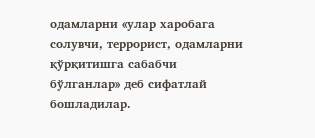одамларни «улар харобага солувчи, террорист, одамларни қўрқитишга сабабчи бўлганлар» деб сифатлай бошладилар.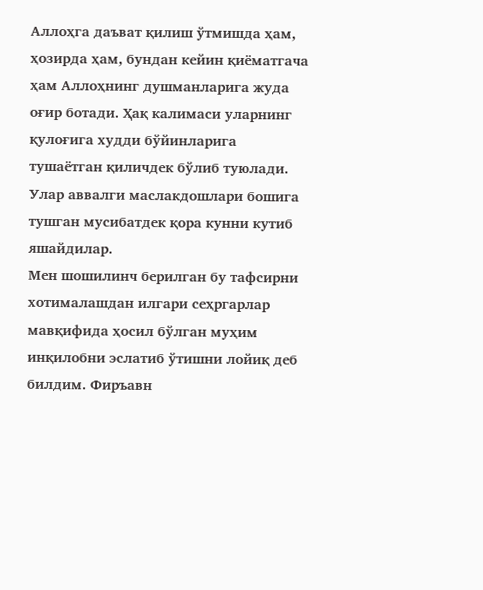Аллоҳга даъват қилиш ўтмишда ҳам, ҳозирда ҳам, бундан кейин қиёматгача ҳам Аллоҳнинг душманларига жуда оғир ботади. Ҳақ калимаси уларнинг қулоғига худди бўйинларига тушаётган қиличдек бўлиб туюлади. Улар аввалги маслакдошлари бошига тушган мусибатдек қора кунни кутиб яшайдилар.
Мен шошилинч берилган бу тафсирни хотималашдан илгари сеҳргарлар мавқифида ҳосил бўлган муҳим инқилобни эслатиб ўтишни лойиқ деб билдим. Фиръавн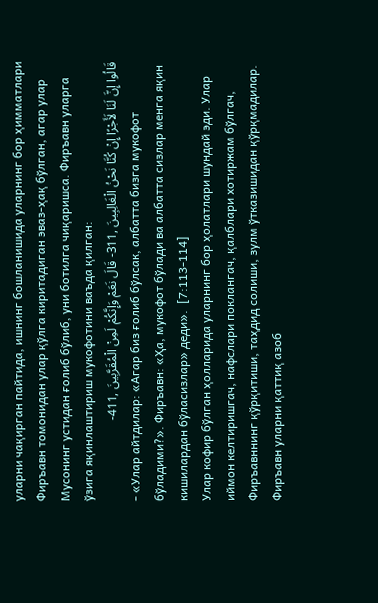уларни чақирган пайтида, ишнинг бошланишида уларнинг бор ҳимматлари Фиръавн томонидан улар қўлга киритадиган эваз-ҳақ бўлган, агар улар Мусонинг устидан ғолиб бўлиб, уни ботилга чиқаришса. Фиръавн уларга ўзига яқинлаштириш мукофотини ваъда қилган:
قَالُوا إِنَّ لَنَا لَأَجْرًا إِنْ كُنَّا نَحْنُ الْغَالِبِينَ ,311- قَالَ نَعَمْ وَإِنَّكُمْ لَمِنْ الْمُقَرَّبِينَ ,411-
- «Улар айтдилар: «Агар биз ғолиб бўлсак, албатта бизга мукофот бўладими?». Фиръавн: «Ҳа, мукофот бўлади ва албатта сизлар менга яқин кишилардан бўласизлар» деди».  [7:113-114]
Улар кофир бўлган ҳолларида уларнинг бор ҳолатлари шундай эди. Улар иймон келтиришгач, нафслари поклангач, қалблари хотиржам бўлгач, Фиръавннинг қўрқитиши, таҳдид солиши, зулм ўтказишидан қўрқмадилар. Фиръавн уларни қаттиқ азоб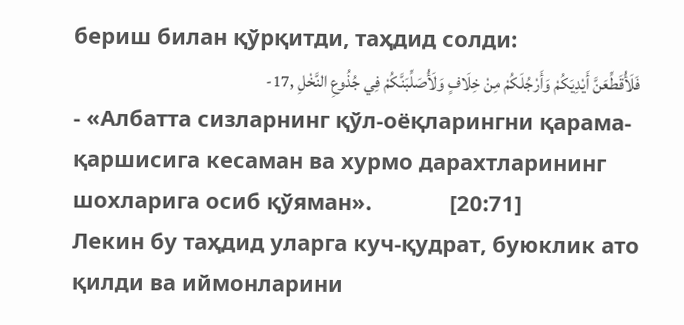бериш билан қўрқитди, таҳдид солди:
فَلَأُقَطِّعَنَّ أَيْدِيَكُمْ وَأَرْجُلَكُمْ مِنْ خِلَافٍ وَلَأُصَلِّبَنَّكُمْ فِي جُذُوعِ النَّخْلِ ,17-
- «Албатта сизларнинг қўл-оёқларингни қарама-қаршисига кесаман ва хурмо дарахтларининг шохларига осиб қўяман».             [20:71]
Лекин бу таҳдид уларга куч-қудрат, буюклик ато қилди ва иймонларини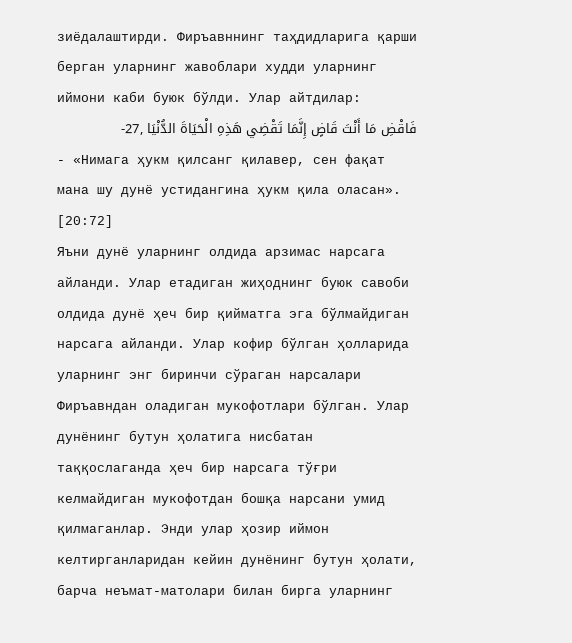зиёдалаштирди. Фиръавннинг таҳдидларига қарши берган уларнинг жавоблари худди уларнинг иймони каби буюк бўлди. Улар айтдилар:
فَاقْضِ مَا أَنْتَ قَاضٍ إِنَّمَا تَقْضِي هَذِهِ الْحَيَاةَ الدُّنْيَا ,27-
- «Нимага ҳукм қилсанг қилавер, сен фақат мана шу дунё устидангина ҳукм қила оласан».             [20:72]
Яъни дунё уларнинг олдида арзимас нарсага айланди. Улар етадиган жиҳоднинг буюк савоби олдида дунё ҳеч бир қийматга эга бўлмайдиган нарсага айланди. Улар кофир бўлган ҳолларида уларнинг энг биринчи сўраган нарсалари Фиръавндан оладиган мукофотлари бўлган. Улар дунёнинг бутун ҳолатига нисбатан таққослаганда ҳеч бир нарсага тўғри келмайдиган мукофотдан бошқа нарсани умид қилмаганлар. Энди улар ҳозир иймон келтирганларидан кейин дунёнинг бутун ҳолати, барча неъмат-матолари билан бирга уларнинг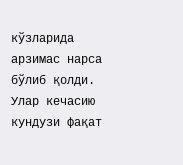кўзларида арзимас нарса бўлиб қолди. Улар кечасию кундузи фақат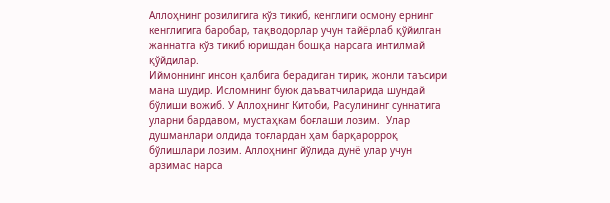Аллоҳнинг розилигига кўз тикиб, кенглиги осмону ернинг кенглигига баробар, тақводорлар учун тайёрлаб қўйилган жаннатга кўз тикиб юришдан бошқа нарсага интилмай қўйдилар.
Иймоннинг инсон қалбига берадиган тирик, жонли таъсири мана шудир. Исломнинг буюк даъватчиларида шундай бўлиши вожиб. У Аллоҳнинг Китоби, Расулининг суннатига уларни бардавом, мустаҳкам боғлаши лозим.  Улар душманлари олдида тоғлардан ҳам барқарорроқ бўлишлари лозим. Аллоҳнинг йўлида дунё улар учун арзимас нарса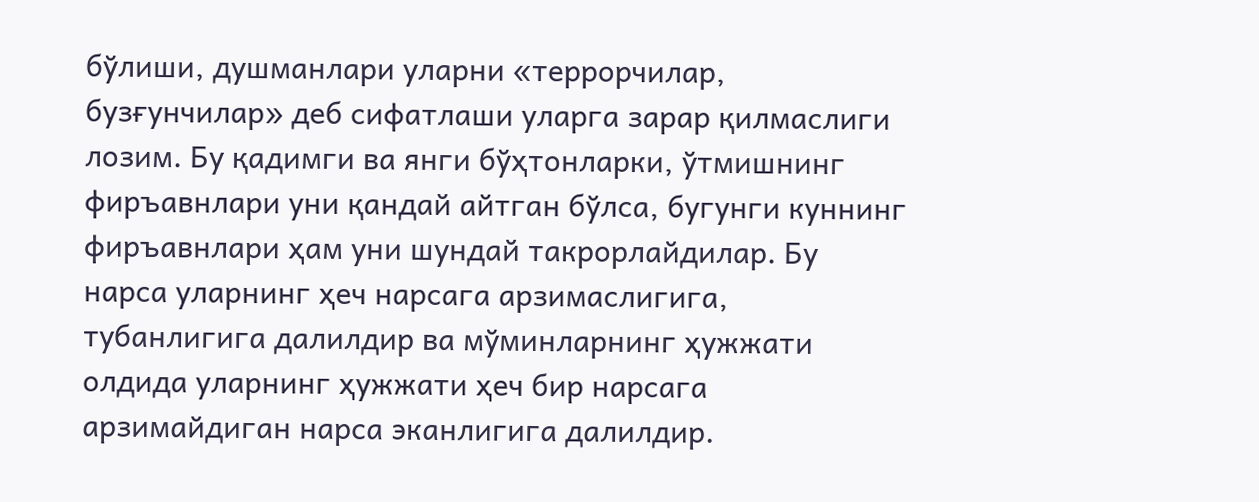бўлиши, душманлари уларни «террорчилар, бузғунчилар» деб сифатлаши уларга зарар қилмаслиги лозим. Бу қадимги ва янги бўҳтонларки, ўтмишнинг фиръавнлари уни қандай айтган бўлса, бугунги куннинг фиръавнлари ҳам уни шундай такрорлайдилар. Бу нарса уларнинг ҳеч нарсага арзимаслигига, тубанлигига далилдир ва мўминларнинг ҳужжати олдида уларнинг ҳужжати ҳеч бир нарсага арзимайдиган нарса эканлигига далилдир.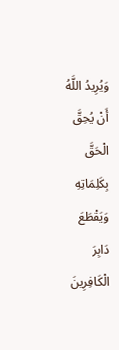وَيُرِيدُ اللَّهُ أَنْ يُحِقَّ الْحَقَّ بِكَلِمَاتِهِ وَيَقْطَعَ دَابِرَ الْكَافِرِينَ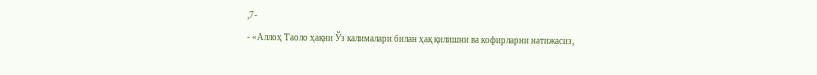,7-
- «Аллоҳ Таоло ҳақни Ўз калималари билан ҳақ қилишни ва кофирларни натижасиз,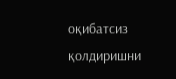оқибатсиз қолдиришни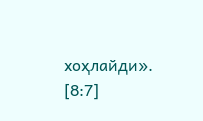хоҳлайди».            [8:7]